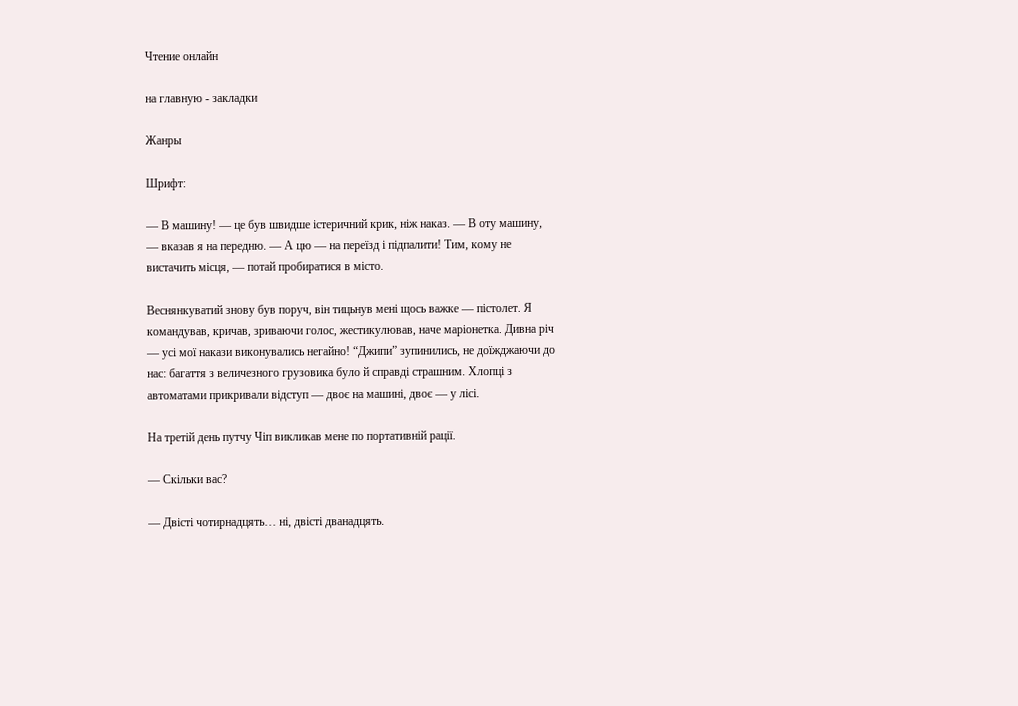Чтение онлайн

на главную - закладки

Жанры

Шрифт:

— В машину! — це був швидше істеричний крик, ніж наказ. — В оту машину, — вказав я на передню. — А цю — на переїзд і підпалити! Тим, кому не вистачить місця, — потай пробиратися в місто.

Веснянкуватий знову був поруч, він тицьнув мені щось важке — пістолет. Я командував, кричав, зриваючи голос, жестикулював, наче маріонетка. Дивна річ — усі мої накази виконувались негайно! “Джипи” зупинились, не доїжджаючи до нас: багаття з величезного грузовика було й справді страшним. Хлопці з автоматами прикривали відступ — двоє на машині, двоє — у лісі.

На третій день путчу Чіп викликав мене по портативній рації.

— Скільки вас?

— Двісті чотирнадцять… ні, двісті дванадцять.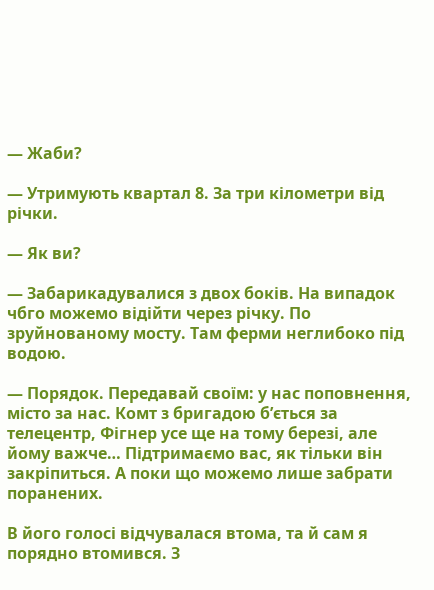— Жаби?

— Утримують квартал 8. За три кілометри від річки.

— Як ви?

— Забарикадувалися з двох боків. На випадок чбго можемо відійти через річку. По зруйнованому мосту. Там ферми неглибоко під водою.

— Порядок. Передавай своїм: у нас поповнення, місто за нас. Комт з бригадою б’ється за телецентр, Фігнер усе ще на тому березі, але йому важче… Підтримаємо вас, як тільки він закріпиться. А поки що можемо лише забрати поранених.

В його голосі відчувалася втома, та й сам я порядно втомився. З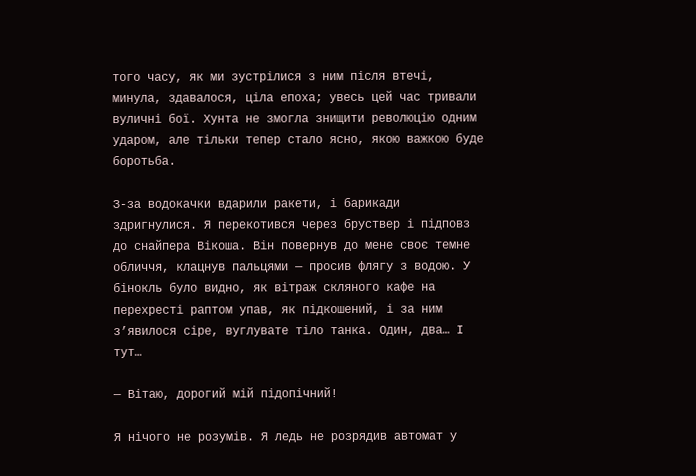того часу, як ми зустрілися з ним після втечі, минула, здавалося, ціла епоха; увесь цей час тривали вуличні бої. Хунта не змогла знищити революцію одним ударом, але тільки тепер стало ясно, якою важкою буде боротьба.

З-за водокачки вдарили ракети, і барикади здригнулися. Я перекотився через бруствер і підповз до снайпера Вікоша. Він повернув до мене своє темне обличчя, клацнув пальцями — просив флягу з водою. У бінокль було видно, як вітраж скляного кафе на перехресті раптом упав, як підкошений, і за ним з’явилося сіре, вуглувате тіло танка. Один, два… І тут…

— Вітаю, дорогий мій підопічний!

Я нічого не розумів. Я ледь не розрядив автомат у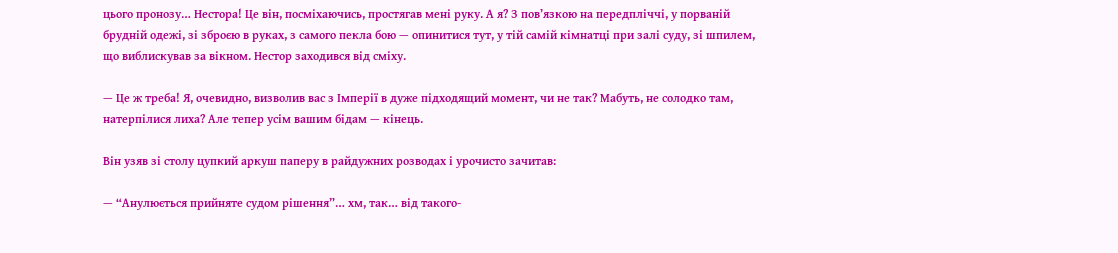цього пронозу… Нестора! Це він, посміхаючись, простягав мені руку. А я? З пов’язкою на передпліччі, у порваній брудній одежі, зі зброєю в руках, з самого пекла бою — опинитися тут, у тій самій кімнатці при залі суду, зі шпилем, що виблискував за вікном. Нестор заходився від сміху.

— Це ж треба! Я, очевидно, визволив вас з Імперії в дуже підходящий момент, чи не так? Мабуть, не солодко там, натерпілися лиха? Але тепер усім вашим бідам — кінець.

Він узяв зі столу цупкий аркуш паперу в райдужних розводах і урочисто зачитав:

— “Анулюється прийняте судом рішення”… хм, так… від такого-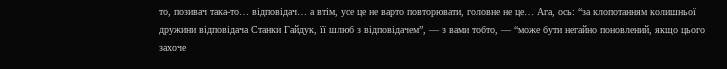то, позивач така-то… відповідач… а втім, усе це не варто повторювати, головне не це… Ага, ось: “за клопотанням колишньої дружини відповідача Станки Гайдук, її шлюб з відповідачем”, — з вами тобто, — “може бути негайно поновлений, якщо цього захоче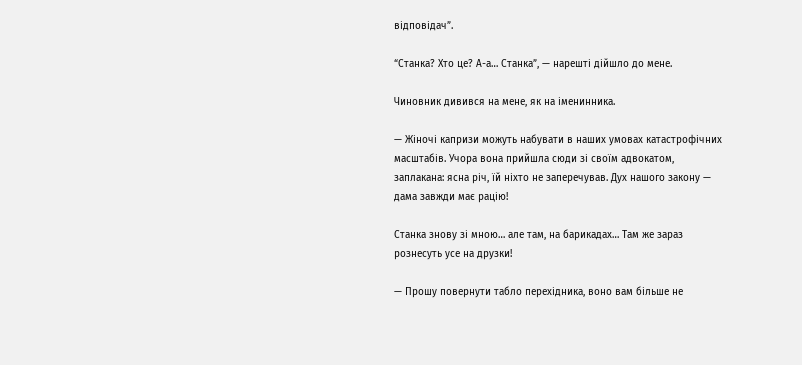відповідач”.

“Станка? Хто це? А-а… Станка”, — нарешті дійшло до мене.

Чиновник дивився на мене, як на іменинника.

— Жіночі капризи можуть набувати в наших умовах катастрофічних масштабів. Учора вона прийшла сюди зі своїм адвокатом, заплакана: ясна річ, їй ніхто не заперечував. Дух нашого закону — дама завжди має рацію!

Станка знову зі мною… але там, на барикадах… Там же зараз рознесуть усе на друзки!

— Прошу повернути табло перехідника, воно вам більше не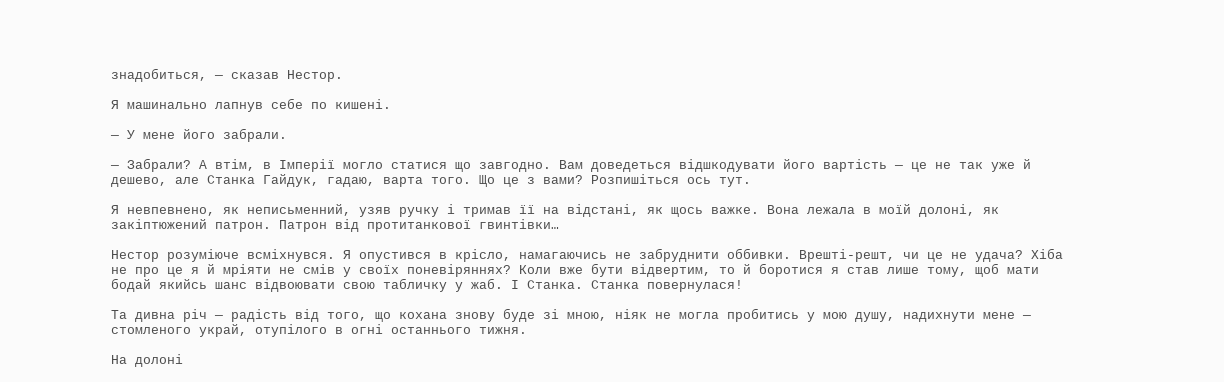знадобиться, — сказав Нестор.

Я машинально лапнув себе по кишені.

— У мене його забрали.

— Забрали? А втім, в Імперії могло статися що завгодно. Вам доведеться відшкодувати його вартість — це не так уже й дешево, але Станка Гайдук, гадаю, варта того. Що це з вами? Розпишіться ось тут.

Я невпевнено, як неписьменний, узяв ручку і тримав її на відстані, як щось важке. Вона лежала в моїй долоні, як закіптюжений патрон. Патрон від протитанкової гвинтівки…

Нестор розуміюче всміхнувся. Я опустився в крісло, намагаючись не забруднити оббивки. Врешті-решт, чи це не удача? Хіба не про це я й мріяти не смів у своїх поневіряннях? Коли вже бути відвертим, то й боротися я став лише тому, щоб мати бодай якийсь шанс відвоювати свою табличку у жаб. І Станка. Станка повернулася!

Та дивна річ — радість від того, що кохана знову буде зі мною, ніяк не могла пробитись у мою душу, надихнути мене — стомленого украй, отупілого в огні останнього тижня.

На долоні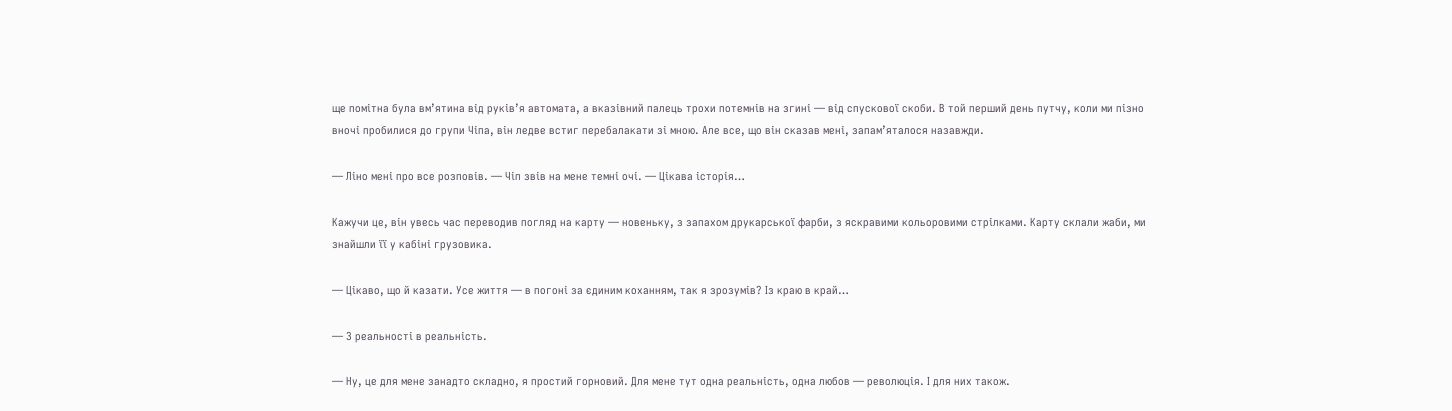ще помітна була вм’ятина від руків’я автомата, а вказівний палець трохи потемнів на згині — від спускової скоби. В той перший день путчу, коли ми пізно вночі пробилися до групи Чіпа, він ледве встиг перебалакати зі мною. Але все, що він сказав мені, запам’яталося назавжди.

— Ліно мені про все розповів. — Чіп звів на мене темні очі. — Цікава історія…

Кажучи це, він увесь час переводив погляд на карту — новеньку, з запахом друкарської фарби, з яскравими кольоровими стрілками. Карту склали жаби, ми знайшли її у кабіні грузовика.

— Цікаво, що й казати. Усе життя — в погоні за єдиним коханням, так я зрозумів? Із краю в край…

— З реальності в реальність.

— Ну, це для мене занадто складно, я простий горновий. Для мене тут одна реальність, одна любов — революція. І для них також.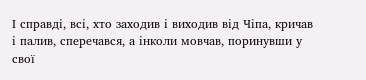І справді, всі, хто заходив і виходив від Чіпа, кричав і палив, сперечався, а інколи мовчав, поринувши у свої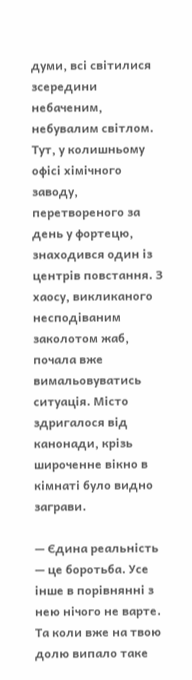думи, всі світилися зсередини небаченим, небувалим світлом. Тут, у колишньому офісі хімічного заводу, перетвореного за день у фортецю, знаходився один із центрів повстання. З хаосу, викликаного несподіваним заколотом жаб, почала вже вимальовуватись ситуація. Місто здригалося від канонади, крізь широченне вікно в кімнаті було видно заграви.

— Єдина реальність — це боротьба. Усе інше в порівнянні з нею нічого не варте. Та коли вже на твою долю випало таке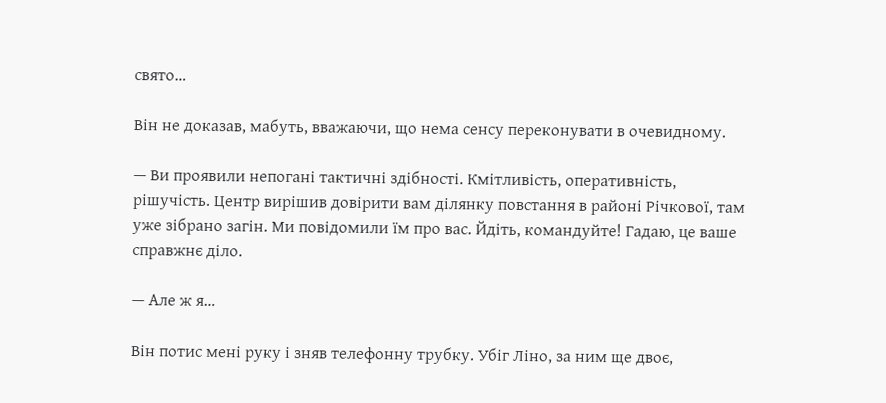свято…

Він не доказав, мабуть, вважаючи, що нема сенсу переконувати в очевидному.

— Ви проявили непогані тактичні здібності. Кмітливість, оперативність, рішучість. Центр вирішив довірити вам ділянку повстання в районі Річкової, там уже зібрано загін. Ми повідомили їм про вас. Йдіть, командуйте! Гадаю, це ваше справжнє діло.

— Але ж я…

Він потис мені руку і зняв телефонну трубку. Убіг Ліно, за ним ще двоє,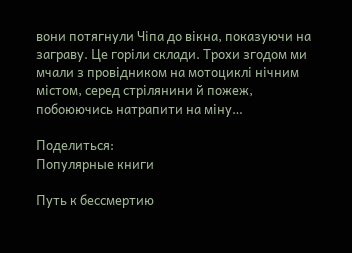вони потягнули Чіпа до вікна, показуючи на заграву. Це горіли склади. Трохи згодом ми мчали з провідником на мотоциклі нічним містом, серед стрілянини й пожеж, побоюючись натрапити на міну…

Поделиться:
Популярные книги

Путь к бессмертию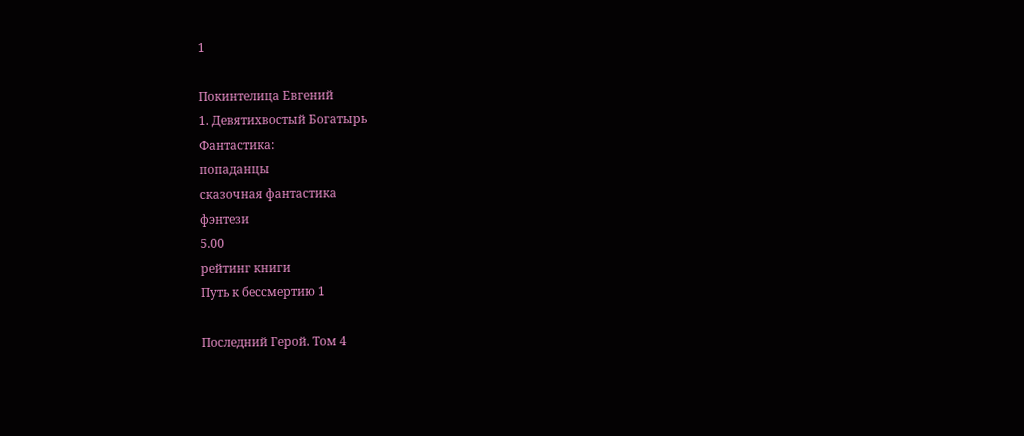1

Покинтелица Евгений
1. Девятихвостый Богатырь
Фантастика:
попаданцы
сказочная фантастика
фэнтези
5.00
рейтинг книги
Путь к бессмертию 1

Последний Герой. Том 4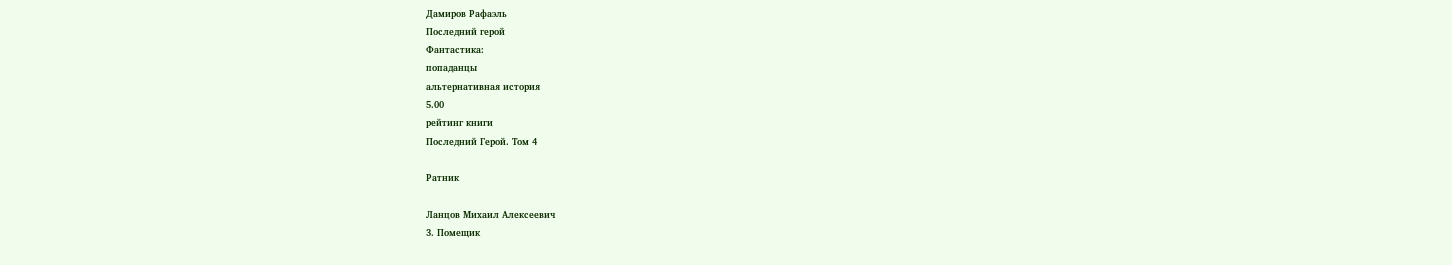Дамиров Рафаэль
Последний герой
Фантастика:
попаданцы
альтернативная история
5.00
рейтинг книги
Последний Герой. Том 4

Ратник

Ланцов Михаил Алексеевич
3. Помещик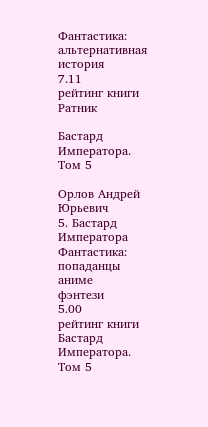Фантастика:
альтернативная история
7.11
рейтинг книги
Ратник

Бастард Императора. Том 5

Орлов Андрей Юрьевич
5. Бастард Императора
Фантастика:
попаданцы
аниме
фэнтези
5.00
рейтинг книги
Бастард Императора. Том 5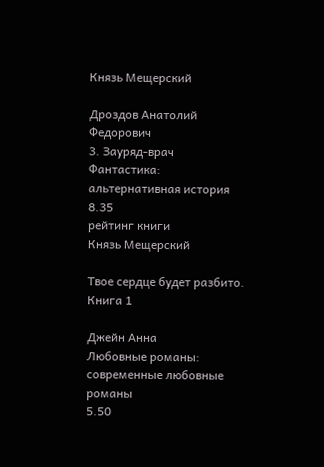Князь Мещерский

Дроздов Анатолий Федорович
3. Зауряд-врач
Фантастика:
альтернативная история
8.35
рейтинг книги
Князь Мещерский

Твое сердце будет разбито. Книга 1

Джейн Анна
Любовные романы:
современные любовные романы
5.50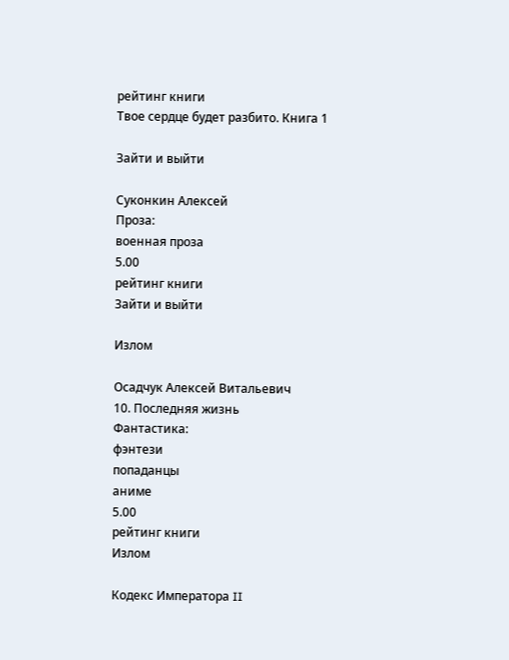рейтинг книги
Твое сердце будет разбито. Книга 1

Зайти и выйти

Суконкин Алексей
Проза:
военная проза
5.00
рейтинг книги
Зайти и выйти

Излом

Осадчук Алексей Витальевич
10. Последняя жизнь
Фантастика:
фэнтези
попаданцы
аниме
5.00
рейтинг книги
Излом

Кодекс Императора II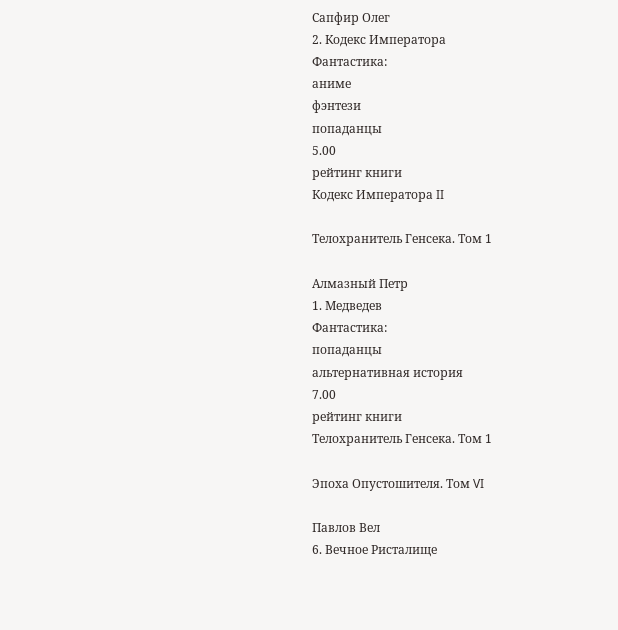Сапфир Олег
2. Кодекс Императора
Фантастика:
аниме
фэнтези
попаданцы
5.00
рейтинг книги
Кодекс Императора II

Телохранитель Генсека. Том 1

Алмазный Петр
1. Медведев
Фантастика:
попаданцы
альтернативная история
7.00
рейтинг книги
Телохранитель Генсека. Том 1

Эпоха Опустошителя. Том VI

Павлов Вел
6. Вечное Ристалище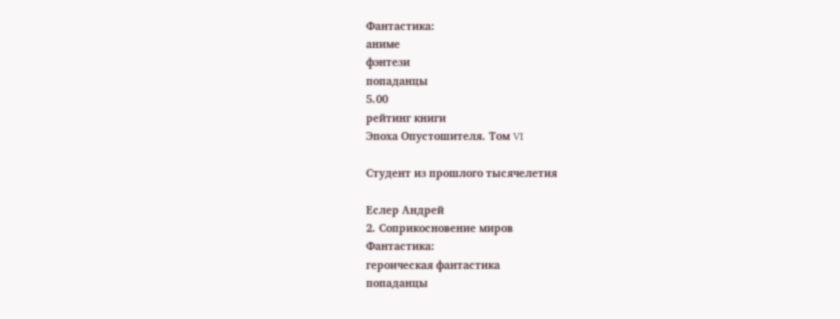Фантастика:
аниме
фэнтези
попаданцы
5.00
рейтинг книги
Эпоха Опустошителя. Том VI

Студент из прошлого тысячелетия

Еслер Андрей
2. Соприкосновение миров
Фантастика:
героическая фантастика
попаданцы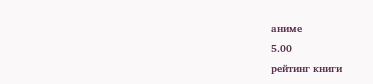аниме
5.00
рейтинг книги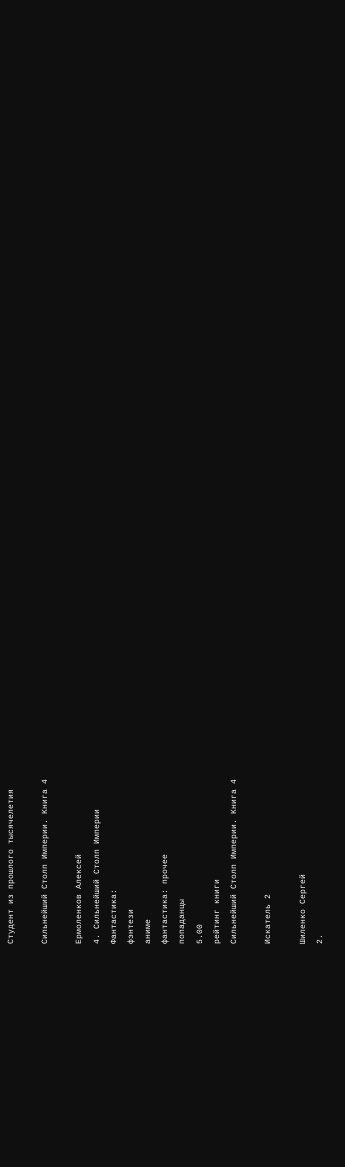Студент из прошлого тысячелетия

Сильнейший Столп Империи. Книга 4

Ермоленков Алексей
4. Сильнейший Столп Империи
Фантастика:
фэнтези
аниме
фантастика: прочее
попаданцы
5.00
рейтинг книги
Сильнейший Столп Империи. Книга 4

Искатель 2

Шиленко Сергей
2.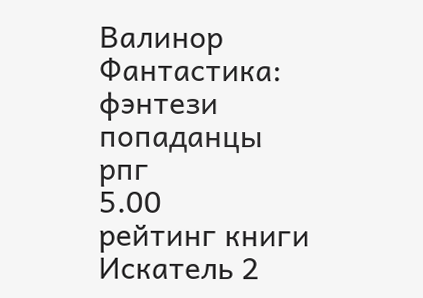Валинор
Фантастика:
фэнтези
попаданцы
рпг
5.00
рейтинг книги
Искатель 2